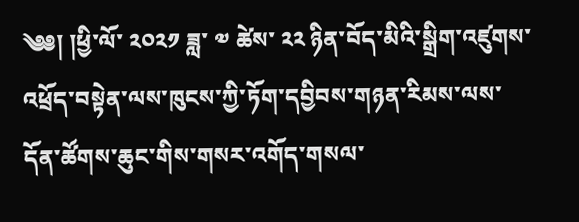༄༅། །ཕྱི་ལོ་ ༢༠༢༡ ཟླ་ ༧ ཚེས་ ༢༢ ཉིན་བོད་མིའི་སྒྲིག་འཛུགས་འཕྲོད་བསྟེན་ལས་ཁུངས་ཀྱི་ཏོག་དབྱིབས་གཉན་རིམས་ལས་དོན་ཚོགས་ཆུང་གིས་གསར་འགོད་གསལ་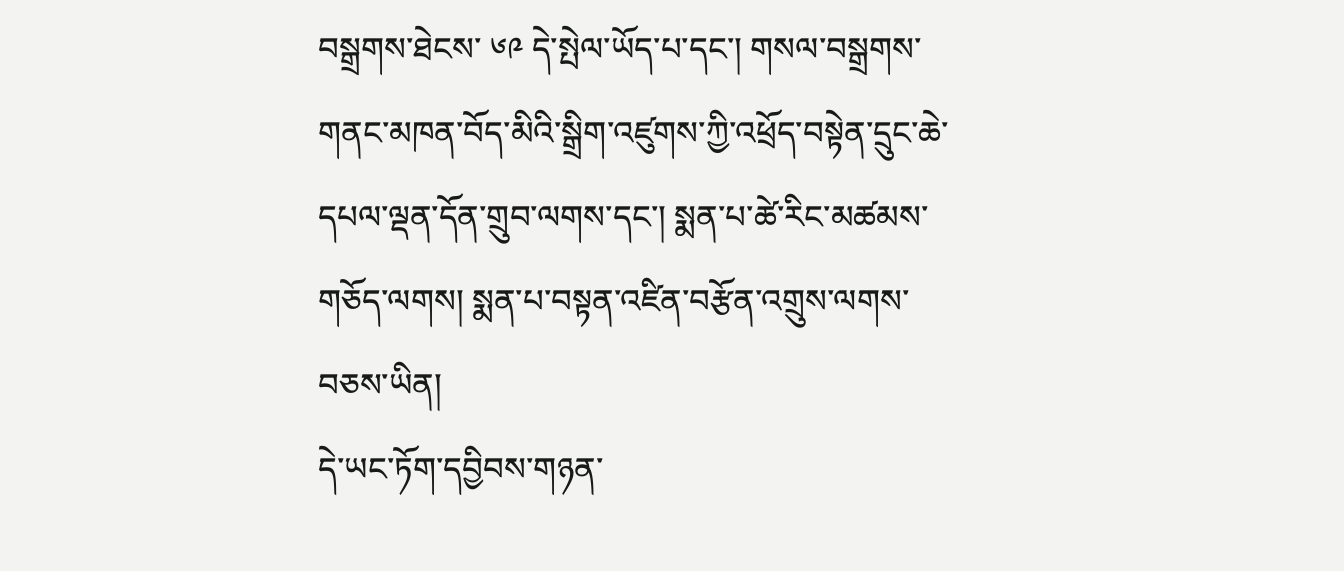བསྒྲགས་ཐེངས་ ༦༩ དེ་སྤེལ་ཡོད་པ་དང་། གསལ་བསྒྲགས་གནང་མཁན་བོད་མིའི་སྒྲིག་འཛུགས་ཀྱི་འཕྲོད་བསྟེན་དྲུང་ཆེ་དཔལ་ལྡན་དོན་གྲུབ་ལགས་དང་། སྨན་པ་ཚེ་རིང་མཚམས་གཅོད་ལགས། སྨན་པ་བསྟན་འཛིན་བརྩོན་འགྲུས་ལགས་བཅས་ཡིན།
དེ་ཡང་ཏོག་དབྱིབས་གཉན་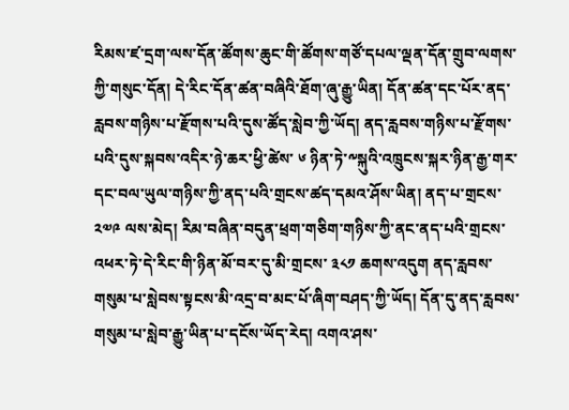རིམས་ཛ་དྲག་ལས་དོན་ཚོགས་ཆུང་གི་ཚོགས་གཙོ་དཔལ་ལྡན་དོན་གྲུབ་ལགས་ཀྱི་གསུང་དོན། དེ་རིང་དོན་ཚན་བཞིའི་ཐོག་ཞུ་རྒྱུ་ཡིན། དོན་ཚན་དང་པོར་ནད་རླབས་གཉིས་པ་རྫོགས་པའི་དུས་ཚོད་སླེབ་ཀྱི་ཡོད། ནད་རླབས་གཉིས་པ་རྫོགས་པའི་དུས་སྐབས་འདིར་ཉེ་ཆར་ཕྱི་ཚེས་ ༦ ཉིན་ཏེ་༸སྐུའི་འཁྲུངས་སྐར་ཉིན་རྒྱ་གར་དང་བལ་ཡུལ་གཉིས་ཀྱི་ནད་པའི་གྲངས་ཚད་དམའ་ཤོས་ཡིན། ནད་པ་གྲངས་ ༢༧༩ ལས་མེད། རིམ་བཞིན་བདུན་ཕྲག་གཅིག་གཉིས་ཀྱི་ནང་ནད་པའི་གྲངས་འཕར་ཏེ་དེ་རིང་གི་ཉིན་མོ་བར་དུ་མི་གྲངས་ ༣༨༡ ཆགས་འདུག ནད་རླབས་གསུམ་པ་སླེབས་སྟངས་མི་འདྲ་བ་མང་པོ་ཞིག་བཤད་ཀྱི་ཡོད། དོན་དུ་ནད་རླབས་གསུམ་པ་སླེབ་རྒྱུ་ཡིན་པ་དངོས་ཡོད་རེད། འགའ་ཤས་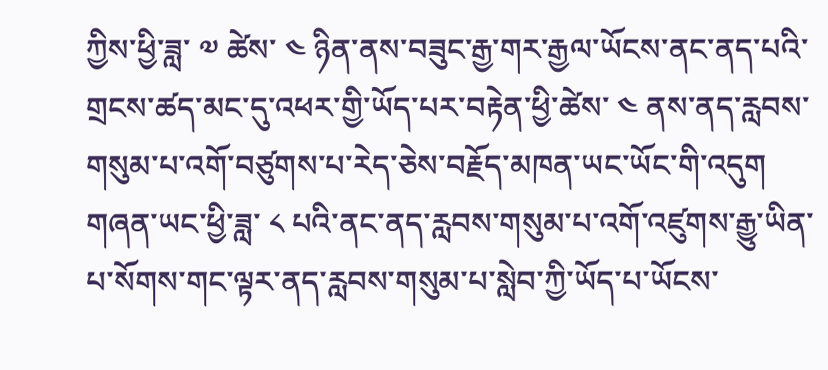ཀྱིས་ཕྱི་ཟླ་ ༧ ཚེས་ ༤ ཉིན་ནས་བཟུང་རྒྱ་གར་རྒྱལ་ཡོངས་ནང་ནད་པའི་གྲངས་ཚད་མང་དུ་འཕར་གྱི་ཡོད་པར་བརྟེན་ཕྱི་ཚེས་ ༤ ནས་ནད་རླབས་གསུམ་པ་འགོ་བཙུགས་པ་རེད་ཅེས་བརྗོད་མཁན་ཡང་ཡོང་གི་འདུག གཞན་ཡང་ཕྱི་ཟླ་ ༨ པའི་ནང་ནད་རླབས་གསུམ་པ་འགོ་འཛུགས་རྒྱུ་ཡིན་པ་སོགས་གང་ལྟར་ནད་རླབས་གསུམ་པ་སླེབ་ཀྱི་ཡོད་པ་ཡོངས་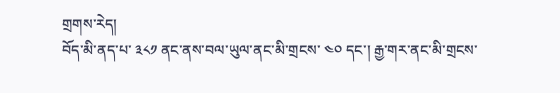གྲགས་རེད།
བོད་མི་ནད་པ་ ༣༨༡ ནང་ནས་བལ་ཡུལ་ནང་མི་གྲངས་ ༤༠ དང་། རྒྱ་གར་ནང་མི་གྲངས་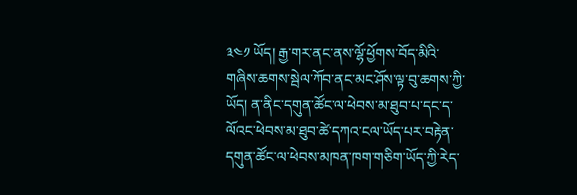༣༤༡ ཡོད། རྒྱ་གར་ནང་ནས་ལྷོ་ཕྱོགས་བོད་མིའི་གཞིས་ཆགས་སྦེལ་ཀོབ་ནང་མང་ཤོས་ལྟ་བུ་ཆགས་ཀྱི་ཡོད། ན་ནིང་དགུན་ཚོང་ལ་ཕེབས་མ་ཐུབ་པ་དང་ད་ལོའང་ཕེབས་མ་ཐུབ་ཚེ་དཀའ་ངལ་ཡོད་པར་བརྟེན་དགུན་ཚོང་ལ་ཕེབས་མཁན་ཁག་གཅིག་ཡོད་ཀྱི་རེད་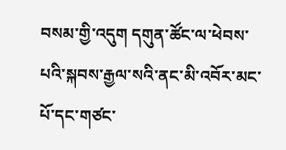བསམ་གྱི་འདུག དགུན་ཚོང་ལ་ཕེབས་པའི་སྐབས་རྒྱལ་སའི་ནང་མི་འབོར་མང་པོ་དང་གཙང་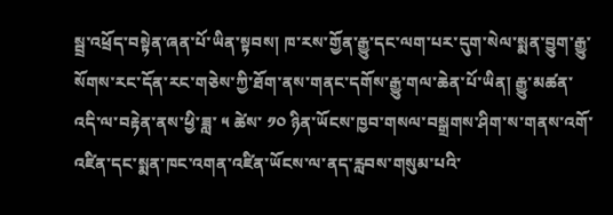སྦྲ་འཕྲོད་བསྟེན་ཞན་པོ་ཡིན་སྟབས། ཁ་རས་གྱོན་རྒྱུ་དང་ལག་པར་དུག་སེལ་སྨན་བྱུག་རྒྱུ་སོགས་རང་དོན་རང་གཅེས་ཀྱི་ཐོག་ནས་གནང་དགོས་རྒྱུ་གལ་ཆེན་པོ་ཡིན། རྒྱུ་མཚན་འདི་ལ་བརྟེན་ནས་ཕྱི་ཟླ་ ༥ ཚེས་ ༡༠ ཉིན་ཡོངས་ཁྱབ་གསལ་བསྒྲགས་ཤིག་ས་གནས་འགོ་འཛིན་དང་སྨན་ཁང་འགན་འཛིན་ཡོངས་ལ་ནད་རླབས་གསུམ་པའི་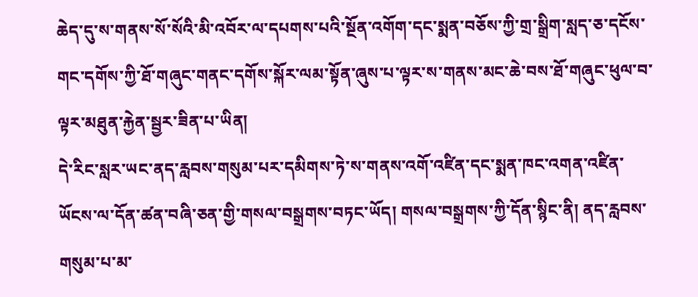ཆེད་དུ་ས་གནས་སོ་སོའི་མི་འབོར་ལ་དཔགས་པའི་སྔོན་འགོག་དང་སྨན་བཅོས་ཀྱི་གྲ་སྒྲིག་སླད་ཅ་དངོས་གང་དགོས་ཀྱི་ཐོ་གཞུང་གནང་དགོས་སྐོར་ལམ་སྟོན་ཞུས་པ་ལྟར་ས་གནས་མང་ཆེ་བས་ཐོ་གཞུང་ཕུལ་བ་ལྟར་མཐུན་རྐྱེན་སྦྱར་ཟིན་པ་ཡིན།
དེ་རིང་སླར་ཡང་ནད་རླབས་གསུམ་པར་དམིགས་ཏེ་ས་གནས་འགོ་འཛིན་དང་སྨན་ཁང་འགན་འཛིན་ཡོངས་ལ་དོན་ཚན་བཞི་ཅན་གྱི་གསལ་བསྒྲགས་བཏང་ཡོད། གསལ་བསྒྲགས་ཀྱི་དོན་སྙིང་ནི། ནད་རླབས་གསུམ་པ་མ་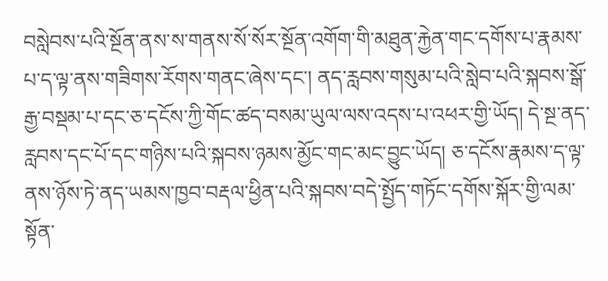བསླེབས་པའི་སྔོན་ནས་ས་གནས་སོ་སོར་སྔོན་འགོག་གི་མཐུན་རྐྱེན་གང་དགོས་པ་རྣམས་པ་ད་ལྟ་ནས་གཟིགས་རོགས་གནང་ཞེས་དང་། ནད་རླབས་གསུམ་པའི་སླེབ་པའི་སྐབས་སྒོ་རྒྱ་བསྡམ་པ་དང་ཅ་དངོས་ཀྱི་གོང་ཚད་བསམ་ཡུལ་ལས་འདས་པ་འཕར་གྱི་ཡོད། དེ་སྔ་ནད་རླབས་དང་པོ་དང་གཉིས་པའི་སྐབས་ཉམས་མྱོང་གང་མང་བྱུང་ཡོད། ཅ་དངོས་རྣམས་ད་ལྟ་ནས་ཉོས་ཏེ་ནད་ཡམས་ཁྱབ་བརྡལ་ཕྱིན་པའི་སྐབས་བདེ་སྤྱོད་གཏོང་དགོས་སྐོར་གྱི་ལམ་སྟོན་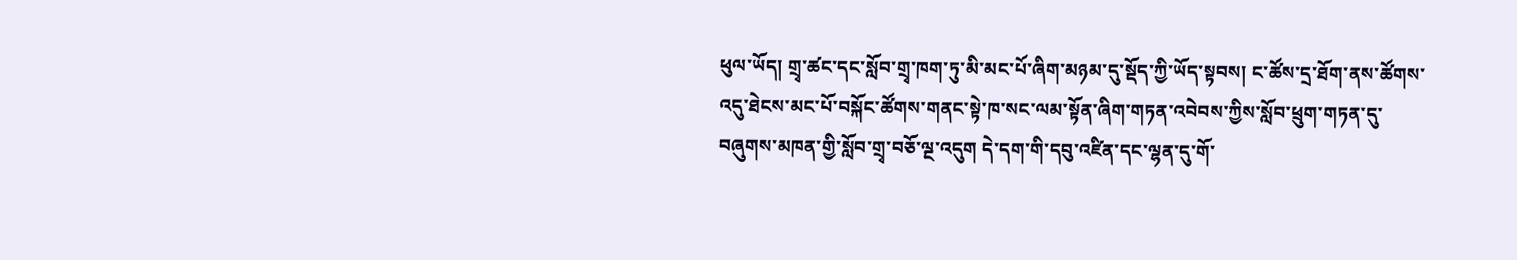ཕུལ་ཡོད། གྲྭ་ཚང་དང་སློབ་གྲྭ་ཁག་ཏུ་མི་མང་པོ་ཞིག་མཉམ་དུ་སྡོད་ཀྱི་ཡོད་སྟབས། ང་ཚོས་དྲ་ཐོག་ནས་ཚོགས་འདུ་ཐེངས་མང་པོ་བསྐོང་ཚོགས་གནང་སྟེ་ཁ་སང་ལམ་སྟོན་ཞིག་གཏན་འབེབས་ཀྱིས་སློབ་ཕྲུག་གཏན་དུ་བཞུགས་མཁན་གྱི་སློབ་གྲྭ་བཅོ་ལྔ་འདུག དེ་དག་གི་དབུ་འཛིན་དང་ལྷན་དུ་གོ་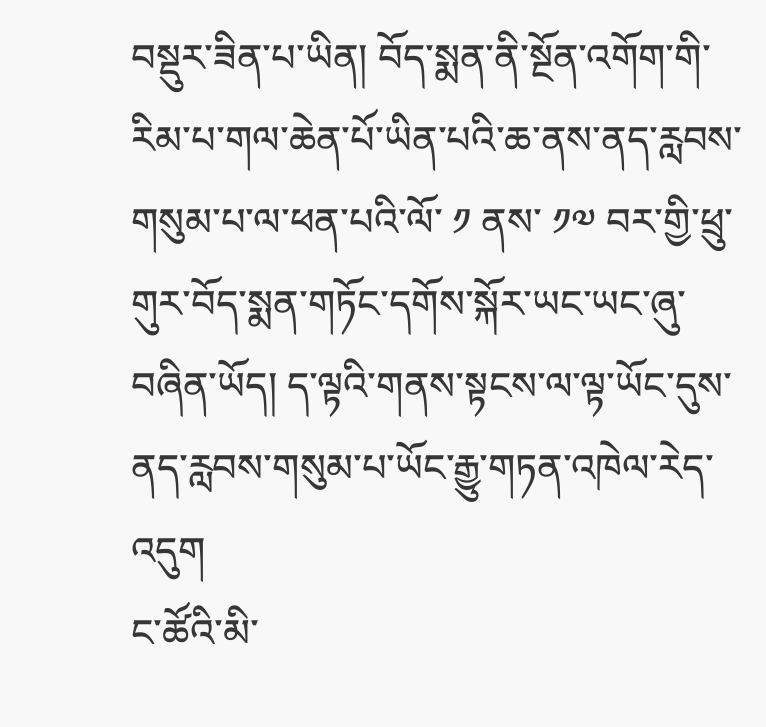བསྡུར་ཟིན་པ་ཡིན། བོད་སྨན་ནི་སྔོན་འགོག་གི་རིམ་པ་གལ་ཆེན་པོ་ཡིན་པའི་ཆ་ནས་ནད་རླབས་གསུམ་པ་ལ་ཕན་པའི་ལོ་ ༡ ནས་ ༡༧ བར་གྱི་ཕྲུ་གུར་བོད་སྨན་གཏོང་དགོས་སྐོར་ཡང་ཡང་ཞུ་བཞིན་ཡོད། ད་ལྟའི་གནས་སྟངས་ལ་ལྟ་ཡོང་དུས་ནད་རླབས་གསུམ་པ་ཡོང་རྒྱུ་གཏན་འཁེལ་རེད་འདུག
ང་ཚོའི་མི་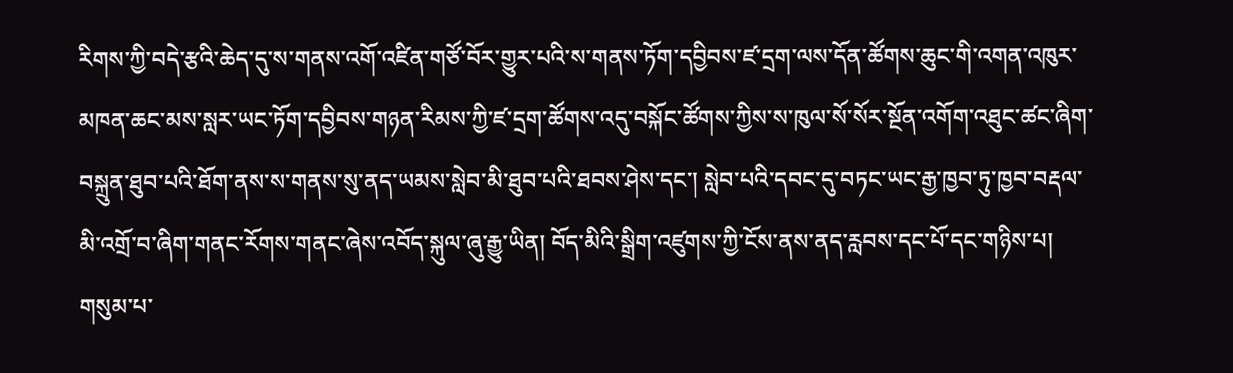རིགས་ཀྱི་བདེ་རྩའི་ཆེད་དུ་ས་གནས་འགོ་འཛིན་གཙོ་བོར་གྱུར་པའི་ས་གནས་ཏོག་དབྱིབས་ཛ་དྲག་ལས་དོན་ཚོགས་ཆུང་གི་འགན་འཁུར་མཁན་ཆང་མས་སླར་ཡང་ཏོག་དབྱིབས་གཉན་རིམས་ཀྱི་ཛ་དྲག་ཚོགས་འདུ་བསྐོང་ཚོགས་ཀྱིས་ས་ཁུལ་སོ་སོར་སྔོན་འགོག་འཐུང་ཚང་ཞིག་བསྐྲུན་ཐུབ་པའི་ཐོག་ནས་ས་གནས་སུ་ནད་ཡམས་སླེབ་མི་ཐུབ་པའི་ཐབས་ཤེས་དང་། སླེབ་པའི་དབང་དུ་བཏང་ཡང་རྒྱ་ཁྱབ་ཏུ་ཁྱབ་བརྡལ་མི་འགྲོ་བ་ཞིག་གནང་རོགས་གནང་ཞེས་འབོད་སྐུལ་ཞུ་རྒྱུ་ཡིན། བོད་མིའི་སྒྲིག་འཛུགས་ཀྱི་ངོས་ནས་ནད་རླབས་དང་པོ་དང་གཉིས་པ། གསུམ་པ་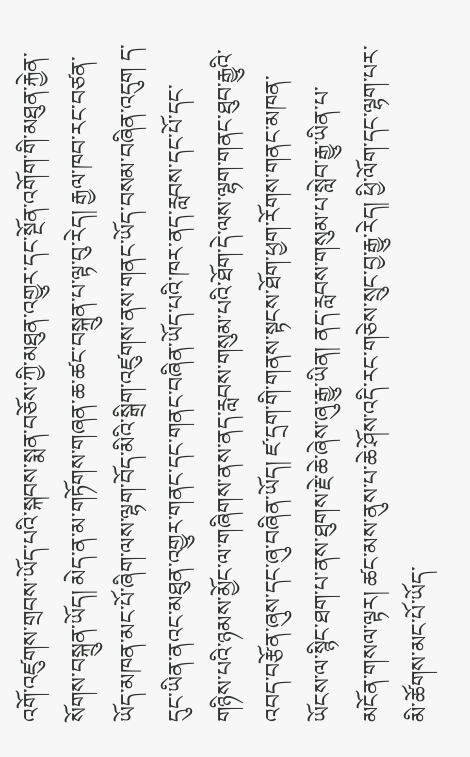འགོ་འཛུགས་གྲབས་ཡོད་པའི་སྐབས་སྨན་བཅོས་ཀྱི་མཐུན་འགྱུར་དང་སྔོན་འགོག་གི་མཐུན་རྐྱེན་སོགས་བསྐྲུན་ཡོད། མེད་ན་མ་གཏོགས་གཞན་ཆ་ཚང་བསྐྲུན་པ་ལྟ་བུ་རེད། རྒྱལ་ཁབ་རང་བཙན་ཡོད་མཁན་མང་པོ་ཞིག་ལས་ལྷག་བོད་མིའི་སྒྲིག་འཛུགས་ནས་གནང་ཡོད་བསམ་བཞིན་འདུག ད་དུང་ཡིན་ནའང་མཐུན་འགྱུར་གནང་དང་གནང་བཞིན་ཡོད་པའི་ཁར་ནད་རླབས་དང་པོ་དང་གཉིས་པའི་ཉམས་མྱོང་ལ་གཞིགས་ནས་ནད་རླབས་གསུམ་པའི་ཐོག་དེ་ལས་ལྷག་གནང་ཐུབ་རྒྱུའི་འབད་བརྩོན་ཞུས་དང་ཞུ་བཞིན་ཡོད། ཛ་དྲག་གི་གནས་སྟངས་ཐོག་ཕྱག་རོགས་གནང་མཁན་ཡོངས་ལ་སྙིང་ཐག་པ་ནས་ཐུགས་རྗེ་ཆེ་ཞེས་ཞུ་རྒྱུ་ཡིན། ནད་རླབས་གསུམ་པ་སླེབ་རྒྱུ་ཡིན་པ་མངོན་གསལ་ལྟར། ཚང་མས་ནུས་པ་ཆེ་ཤོས་འདི་རང་གཅེས་སྲུང་བྱ་རྒྱུ་རེད། ཕྱི་ལོག་དང་ལྷག་པར་མི་ཚོགས་མང་པོ་ཡོད་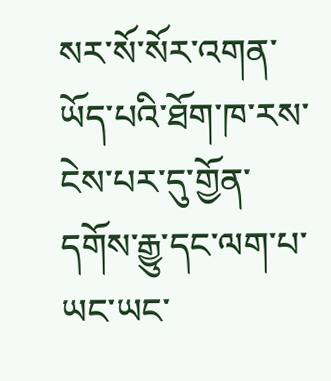སར་སོ་སོར་འགན་ཡོད་པའི་ཐོག་ཁ་རས་ངེས་པར་དུ་གྱོན་དགོས་རྒྱུ་དང་ལག་པ་ཡང་ཡང་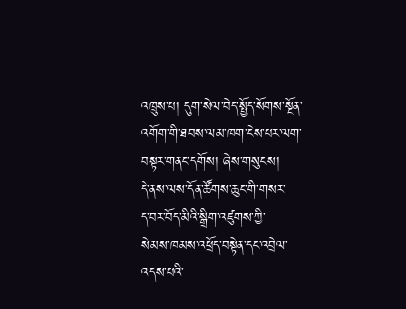འཁྲུས་པ། དུག་སེལ་བེད་སྤྱོད་སོགས་སྔོན་འགོག་གི་ཐབས་ལམ་ཁག་ངེས་པར་ལག་བསྟར་གནང་དགོས། ཞེས་གསུངས།
དེ་ནས་ལས་དོན་ཚོགས་ཆུང་གི་གསར་
ད་བར་བོད་མིའི་སྒྲིག་འཛུགས་ཀྱི་
སེམས་ཁམས་འཕྲོད་བསྟེན་དང་འབྲེལ་
འདས་པའི་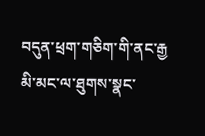བདུན་ཕྲག་གཅིག་གི་ནང་རྒྱ
མི་མང་ལ་ཐུགས་སྣང་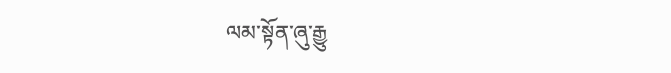ལམ་སྟོན་ཞུ་རྒྱུ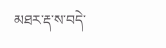མཐར་རྡ་ས་བདེ་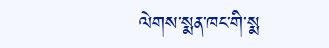ལེགས་སྨན་ཁང་གི་སྨ